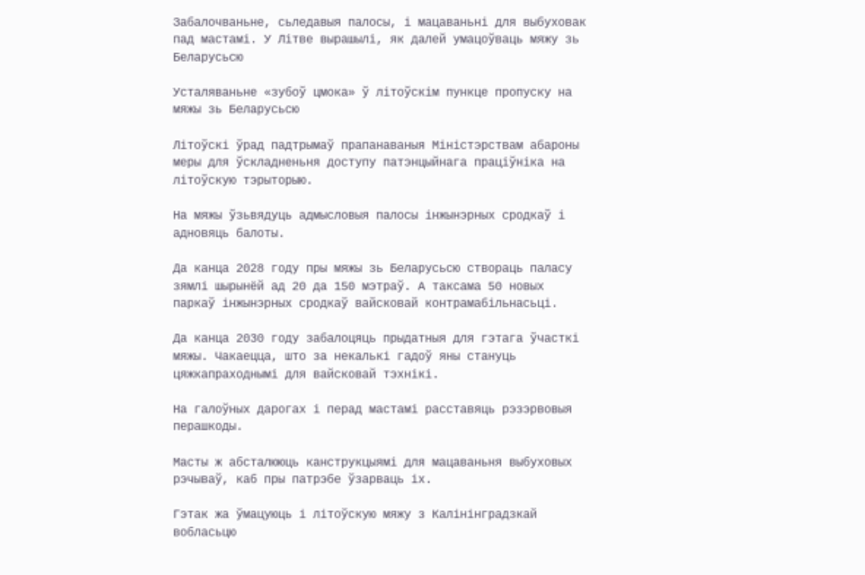Забалочваньне, сьледавыя палосы, і мацаваньні для выбуховак пад мастамі. У Літве вырашылі, як далей умацоўваць мяжу зь Беларусьсю

Усталяваньне «зубоў цмока» ў літоўскім пункце пропуску на мяжы зь Беларусьсю

Літоўскі ўрад падтрымаў прапанаваныя Міністэрствам абароны меры для ўскладненьня доступу патэнцыйнага праціўніка на літоўскую тэрыторыю.

На мяжы ўзьвядуць адмысловыя палосы інжынэрных сродкаў і адновяць балоты.

Да канца 2028 году пры мяжы зь Беларусьсю створаць паласу зямлі шырынёй ад 20 да 150 мэтраў. А таксама 50 новых паркаў інжынэрных сродкаў вайсковай контрамабільнасьці.

Да канца 2030 году забалоцяць прыдатныя для гэтага ўчасткі мяжы. Чакаецца, што за некалькі гадоў яны стануць цяжкапраходнымі для вайсковай тэхнікі.

На галоўных дарогах і перад мастамі расставяць рэзэрвовыя перашкоды.

Масты ж абсталююць канструкцыямі для мацаваньня выбуховых рэчываў, каб пры патрэбе ўзарваць іх.

Гэтак жа ўмацуюць і літоўскую мяжу з Калінінградзкай вобласьцю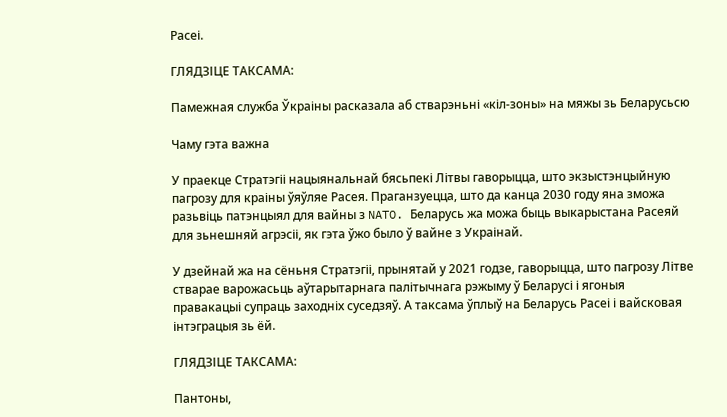Расеі.

ГЛЯДЗІЦЕ ТАКСАМА:

Памежная служба Ўкраіны расказала аб стварэньні «кіл-зоны» на мяжы зь Беларусьсю

Чаму гэта важна

У праекце Стратэгіі нацыянальнай бясьпекі Літвы гаворыцца, што экзыстэнцыйную пагрозу для краіны ўяўляе Расея. Праганзуецца, што да канца 2030 году яна зможа разьвіць патэнцыял для вайны з NATO. Беларусь жа можа быць выкарыстана Расеяй для зьнешняй агрэсіі, як гэта ўжо было ў вайне з Украінай.

У дзейнай жа на сёньня Стратэгіі, прынятай у 2021 годзе, гаворыцца, што пагрозу Літве стварае варожасьць аўтарытарнага палітычнага рэжыму ў Беларусі і ягоныя правакацыі супраць заходніх суседзяў. А таксама ўплыў на Беларусь Расеі і вайсковая інтэграцыя зь ёй.

ГЛЯДЗІЦЕ ТАКСАМА:

Пантоны,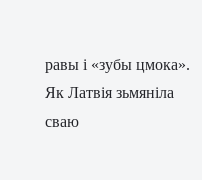равы і «зубы цмока». Як Латвія зьмяніла сваю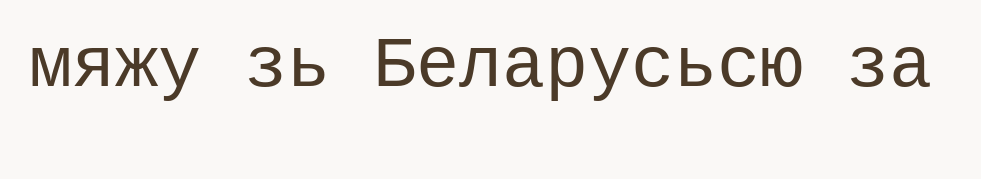мяжу зь Беларусьсю за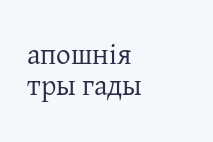апошнія тры гады